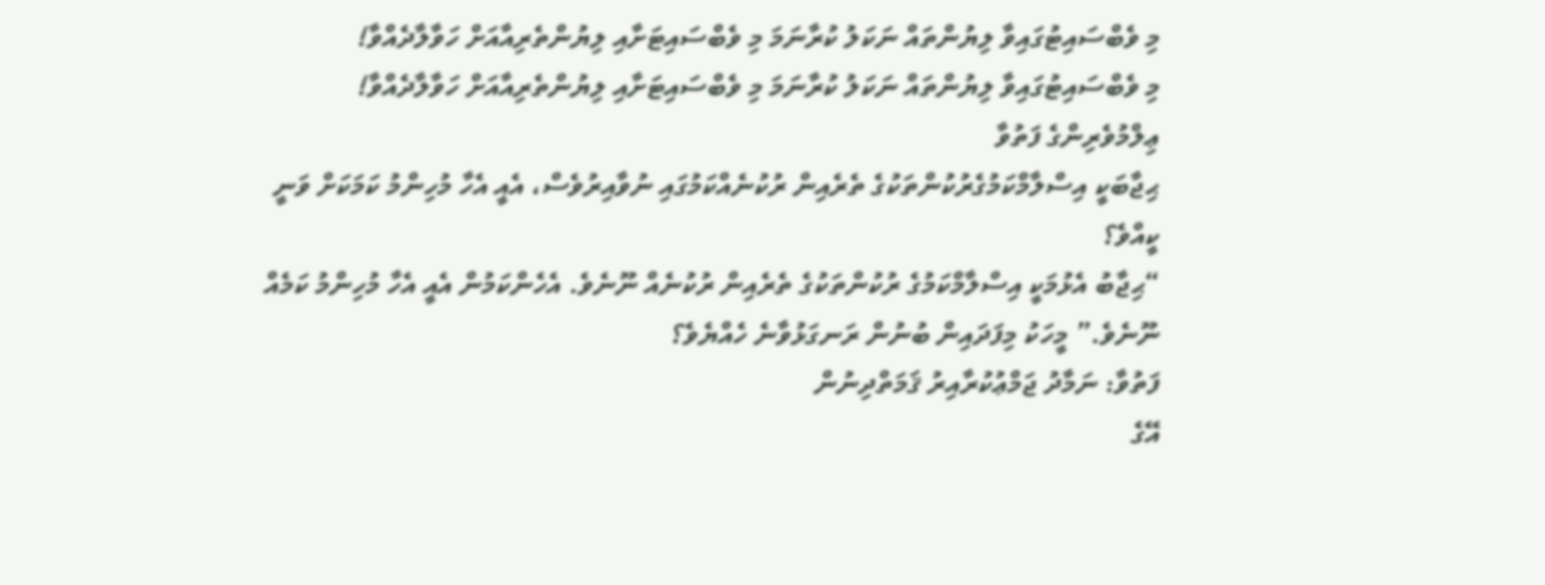މި ވެބްސައިޓުގައިވާ ލިޔުންތައް ނަކަލު ކުރާނަމަ މި ވެބްސައިޓަށާއި ލިޔުންތެރިއާއަށް ހަވާލާދެއްވާ!
މި ވެބްސައިޓުގައިވާ ލިޔުންތައް ނަކަލު ކުރާނަމަ މި ވެބްސައިޓަށާއި ލިޔުންތެރިއާއަށް ހަވާލާދެއްވާ!
ޢިލްމުވެރިންގެ ފަތުވާ
ޙިޖާބަކީ އިސްލާމްކަމުގެރުކުންތަކުގެ ތެރެއިން ރުކުނެއްކަމުގައި ނުވާއިރުވެސް، އެއީ އެހާ މުހިންމު ކަމަކަށް ވަނީ ކީއްވެ؟
“ޙިޖާބު އެޅުމަކީ އިސްލާމްކަމުގެ ރުކުންތަކުގެ ތެރެއިން ރުކުނެއް ނޫނެވެ. އެހެންކަމުން އެއީ އެހާ މުހިންމު ކަމެއް ނޫނެވެ.” މީހަކު މިފަދައިން ބުނުން ރަނގަޅުވާނެ ހެއްޔެވެ؟
ފަތުވާ: ނަމާދު ޖަމްޢުކުރާއިރު ޤަމަތްދިނުން
އޭގެ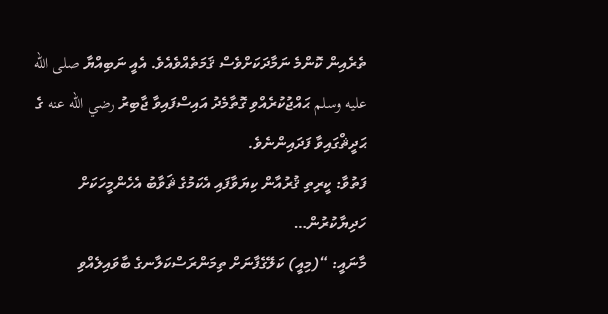ތެރެއިން ކޮންމެ ނަމާދަކަށްވެސް ޤަމަތެއްވެއެވެ. އެއީ ނަބިއްޔާ صلى الله عليه وسلم ޙައްޖުކުރެއްވި ގޮތާމެދު އައިސްފައިވާ ޖާބިރު رضي الله عنه ގެ ޙަދީޘްގައިވާ ފަދައިންނެވެ.
ފަތުވާ: ކީރިތި ޤުރުއާން ކިޔަވާފައި އެކަމުގެ ޘަވާބު އެހެންމީހަކަށް ހަދިޔާކުރުން…
މާނައީ: “(މިއީ) ކަލޭގެފާނަށް ތިމަންރަސްކަލާނގެ ބާވައިލެއްވި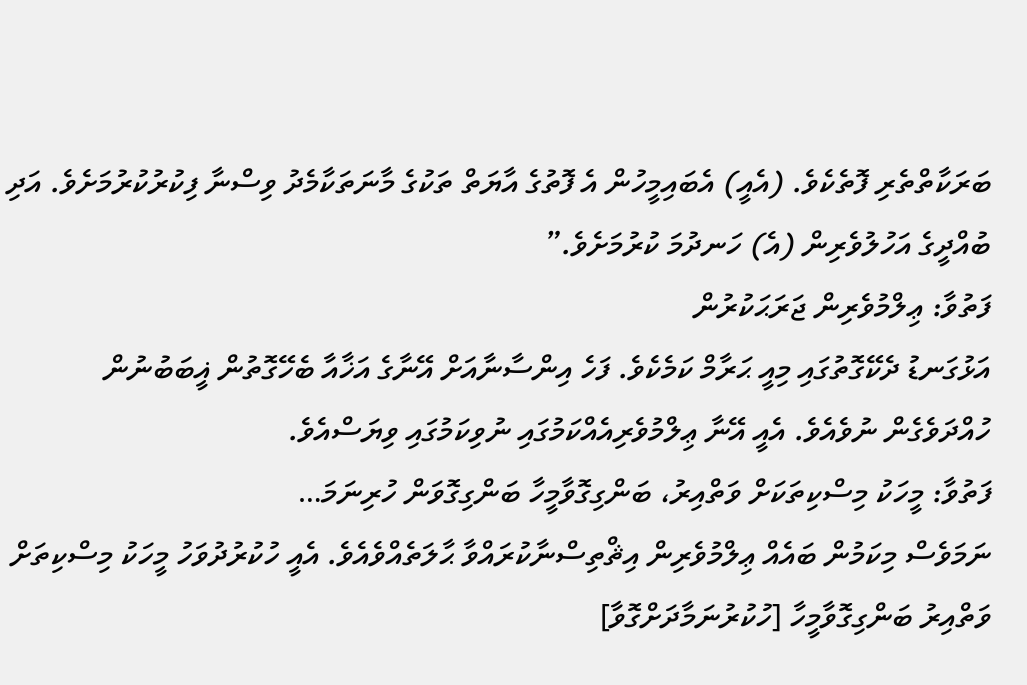ބަރަކާތްތެރި ފޮތެކެވެ. (އެއީ) އެބައިމީހުން އެ ފޮތުގެ އާޔަތް ތަކުގެ މާނަތަކާމެދު ވިސްނާ ފިކުރުކުރުމަށެވެ. އަދި ބުއްދީގެ އަހުލުވެރިން (އެ) ހަނދުމަ ކުރުމަށެވެ.”
ފަތުވާ: ޢިލްމުވެރިން ޖަރަޙަކުރުން
އަޅުގަނޑު ދެކޭގޮތުގައި މިއީ ޙަރާމް ކަމެކެވެ. ފަހެ އިންސާނާއަށް އޭނާގެ އަޚާއާ ބެހޭގޮތުން ޣީބަބުނުން ހުއްދަވެގެން ނުވެއެވެ. އެއީ އޭނާ ޢިލްމުވެރިއެއްކަމުގައި ނުވިކަމުގައި ވިޔަސްއެވެ.
ފަތުވާ: މީހަކު މިސްކިތަކަށް ވަތްއިރު، ބަންގިގޮވާމީހާ ބަންގިގޮވަން ހުރިނަމަ…
ނަމަވެސް މިކަމުން ބައެއް ޢިލްމުވެރިން އިޘްތިސްނާކުރައްވާ ޙާލަތެއްވެއެވެ. އެއީ ހުކުރުދުވަހު މީހަކު މިސްކިތަށް ވަތްއިރު ބަންގިގޮވާމީހާ [ހުކުރުނަމާދަށްގޮވާ]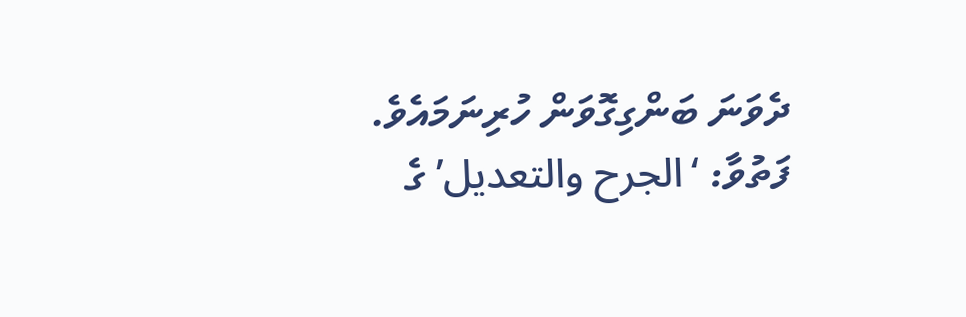ދެވަނަ ބަންގިގޮވަން ހުރިނަމައެވެ.
ފަތުވާ: ‘الجرح والتعديل’ ގެ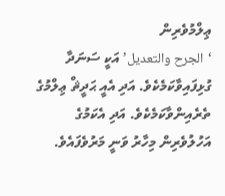ޢިލްމުވެރިން
‘الجرح والتعديل’ އަކީ ސަނަދާ ގުޅިފައިވާކަމެކެވެ. އަދި އެއީ ޙަދީޘް ޢިލްމުގެ ތެރެއިންވާކަމެކެވެ. އަދި އެކަމުގެ އަހުލުވެރިން މިހާރު ވަނީ މަރުވެފައެވެ.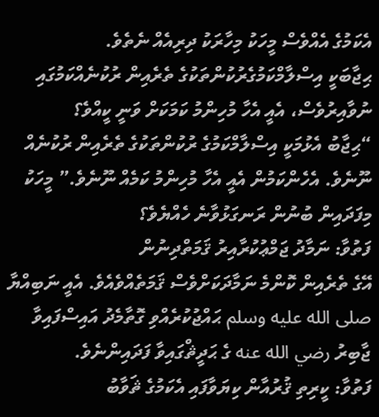އެކަމުގެ އެއްވެސް މީހަކު މިހާރަކު ދިރިއެއް ނެތެވެ.
ޙިޖާބަކީ އިސްލާމްކަމުގެރުކުންތަކުގެ ތެރެއިން ރުކުނެއްކަމުގައި ނުވާއިރުވެސް، އެއީ އެހާ މުހިންމު ކަމަކަށް ވަނީ ކީއްވެ؟
“ޙިޖާބު އެޅުމަކީ އިސްލާމްކަމުގެ ރުކުންތަކުގެ ތެރެއިން ރުކުނެއް ނޫނެވެ. އެހެންކަމުން އެއީ އެހާ މުހިންމު ކަމެއް ނޫނެވެ.” މީހަކު މިފަދައިން ބުނުން ރަނގަޅުވާނެ ހެއްޔެވެ؟
ފަތުވާ: ނަމާދު ޖަމްޢުކުރާއިރު ޤަމަތްދިނުން
އޭގެ ތެރެއިން ކޮންމެ ނަމާދަކަށްވެސް ޤަމަތެއްވެއެވެ. އެއީ ނަބިއްޔާ صلى الله عليه وسلم ޙައްޖުކުރެއްވި ގޮތާމެދު އައިސްފައިވާ ޖާބިރު رضي الله عنه ގެ ޙަދީޘްގައިވާ ފަދައިންނެވެ.
ފަތުވާ: ކީރިތި ޤުރުއާން ކިޔަވާފައި އެކަމުގެ ޘަވާބު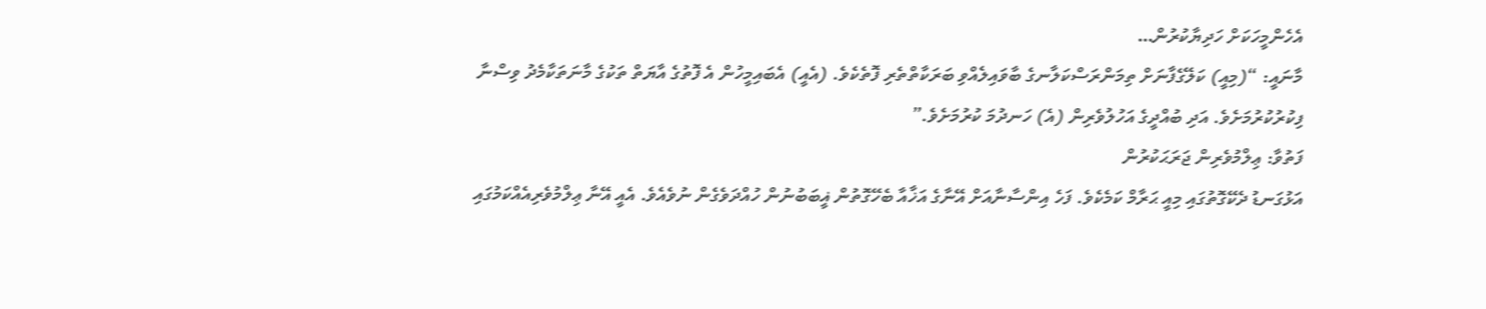އެހެންމީހަކަށް ހަދިޔާކުރުން…
މާނައީ: “(މިއީ) ކަލޭގެފާނަށް ތިމަންރަސްކަލާނގެ ބާވައިލެއްވި ބަރަކާތްތެރި ފޮތެކެވެ. (އެއީ) އެބައިމީހުން އެ ފޮތުގެ އާޔަތް ތަކުގެ މާނަތަކާމެދު ވިސްނާ ފިކުރުކުރުމަށެވެ. އަދި ބުއްދީގެ އަހުލުވެރިން (އެ) ހަނދުމަ ކުރުމަށެވެ.”
ފަތުވާ: ޢިލްމުވެރިން ޖަރަޙަކުރުން
އަޅުގަނޑު ދެކޭގޮތުގައި މިއީ ޙަރާމް ކަމެކެވެ. ފަހެ އިންސާނާއަށް އޭނާގެ އަޚާއާ ބެހޭގޮތުން ޣީބަބުނުން ހުއްދަވެގެން ނުވެއެވެ. އެއީ އޭނާ ޢިލްމުވެރިއެއްކަމުގައި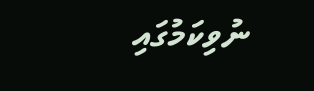ނުވިކަމުގައި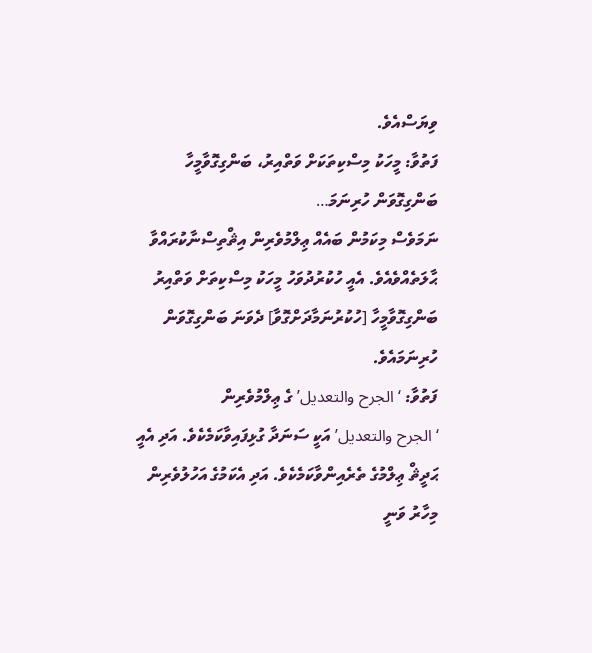ވިޔަސްއެވެ.
ފަތުވާ: މީހަކު މިސްކިތަކަށް ވަތްއިރު، ބަންގިގޮވާމީހާ ބަންގިގޮވަން ހުރިނަމަ…
ނަމަވެސް މިކަމުން ބައެއް ޢިލްމުވެރިން އިޘްތިސްނާކުރައްވާ ޙާލަތެއްވެއެވެ. އެއީ ހުކުރުދުވަހު މީހަކު މިސްކިތަށް ވަތްއިރު ބަންގިގޮވާމީހާ [ހުކުރުނަމާދަށްގޮވާ] ދެވަނަ ބަންގިގޮވަން ހުރިނަމައެވެ.
ފަތުވާ: ‘الجرح والتعديل’ ގެ ޢިލްމުވެރިން
‘الجرح والتعديل’ އަކީ ސަނަދާ ގުޅިފައިވާކަމެކެވެ. އަދި އެއީ ޙަދީޘް ޢިލްމުގެ ތެރެއިންވާކަމެކެވެ. އަދި އެކަމުގެ އަހުލުވެރިން މިހާރު ވަނީ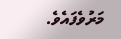މަރުވެފައެވެ.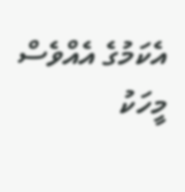އެކަމުގެ އެއްވެސް މީހަކު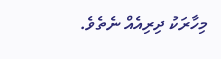މިހާރަކު ދިރިއެއް ނެތެވެ.